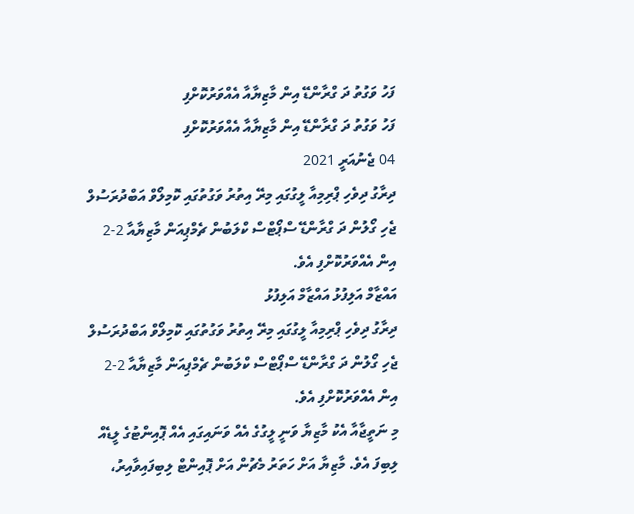ފަހު ވަގުތު ދަ ގްރާންޑޭ އިން މާޒިޔާއާ އެއްވަރުކޮށްފި
ފަހު ވަގުތު ދަ ގްރާންޑޭ އިން މާޒިޔާއާ އެއްވަރުކޮށްފި
04 ޖެނުއަރީ 2021
ދިރާގު ދިވެހި ޕްރިމިއާ ލީގުގައި މިރޭ އިތުރު ވަގުތުގައި ކޮމިލޯވް އަބްދުރަސުލް ޖެހި ގޯލުން ދަ ގްރާންޑޭ ސްޕޯޓްސް ކްލަބުން ޗެމްޕިއަން މާޒިޔާއާ 2-2 އިން އެއްވަރުކޮށްފި އެވެ.
އައްޒާމް އަލިފުޅު އައްޒާމް އަލިފުޅު
ދިރާގު ދިވެހި ޕްރިމިއާ ލީގުގައި މިރޭ އިތުރު ވަގުތުގައި ކޮމިލޯވް އަބްދުރަސުލް ޖެހި ގޯލުން ދަ ގްރާންޑޭ ސްޕޯޓްސް ކްލަބުން ޗެމްޕިއަން މާޒިޔާއާ 2-2 އިން އެއްވަރުކޮށްފި އެވެ.
މި ނަތީޖާއާ އެކު މާޒިޔާ ވަނީ ލީގުގެ އެއް ވަނައިގައި އެއް ޕޮއިންޓުގެ ލީޑެއް ލިބިފަ އެވެ. މާޒިޔާ އަށް ހަތަރު މެޗުން އަށް ޕޮއިންޓް ލިބިފައިވާއިރު،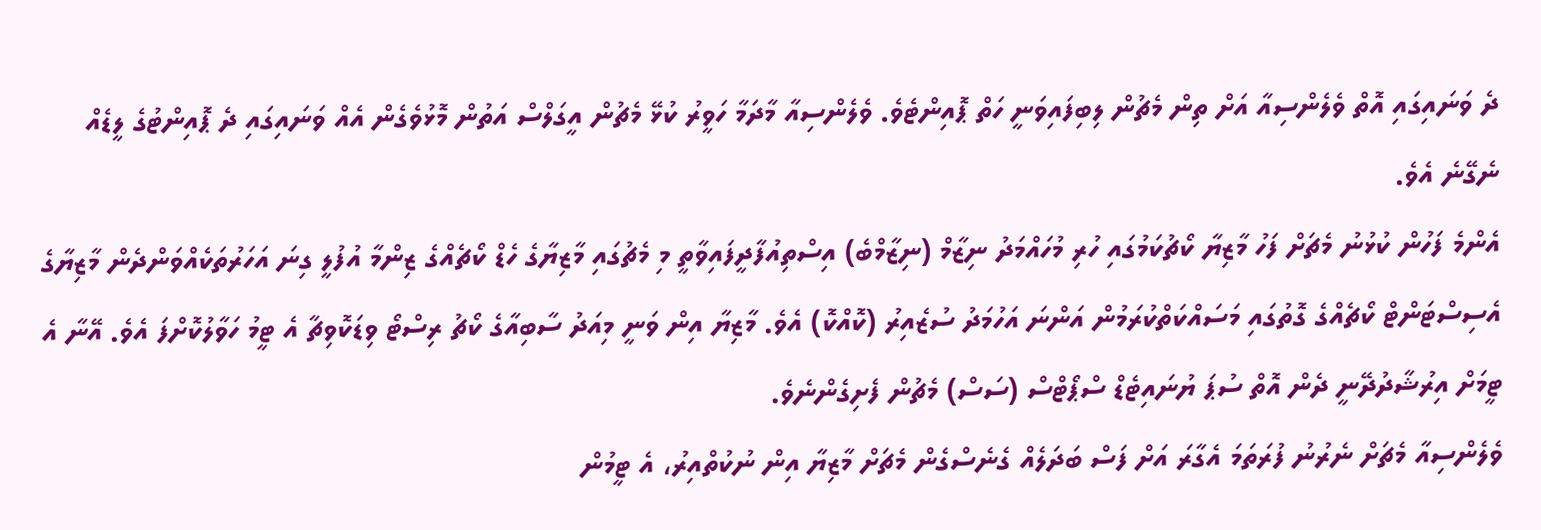ދެ ވަނައިގައި އޮތް ވެލެންސިއާ އަށް ތިން މެޗުން ލިބިފައިވަނީ ހަތް ޕޮއިންޓެވެ. ވެލެންސިއާ މާދަމާ ހަވީރު ކުޅޭ މެޗުން އީގަލްސް އަތުން މޮޅުވެގެން އެއް ވަނައިގައި ދެ ޕޮއިންޓުގެ ލީޑެއް ނެގޭނެ އެވެ.
އެންމެ ފަހުން ކުޅުނު މެޗަށް ފަހު މާޒިޔާ ކޯޗުކަމުގައި ހުރި މުހައްމަދު ނިޒާމް (ނިޒާމްބެ) އިސްތިއުފާދީފައިވާތީ މި މެޗުގައި މާޒިޔާގެ ހެޑް ކޯޗެއްގެ ޒިންމާ އުފުލީ ގިނަ އަހަރުތަކެއްވަންދެން މާޒިޔާގެ އެސިސްޓަންޓް ކޯޗެއްގެ ގޮތުގައި މަސައްކަތްކުރަމުން އަންނަ އަހުމަދު ސުޒެއިރު (ކޮއްކޮ) އެވެ. މާޒިޔާ އިން ވަނީ މިއަދު ސާބިއާގެ ކޯޗު ރިސްޓޯ ވިޑަކޮވިޗާ އެ ޓީމު ހަވާލުކޮށްފަ އެވެ. އޭނާ އެ ޓީމަށް އިރުޝާދުދޭނީ ދެން އޮތް ސުޕަ ޔުނައިޓެޑް ސްޕޯޓްސް (ސަސް) މެޗުން ފެށިގެންނެވެ.
ވެލެންސިއާ މެޗަށް ނެރުނު ފުރަތަމަ އެގާރަ އަށް ފަސް ބަދަލެއް ގެނެސްގެން މެޗަށް މާޒިޔާ އިން ނުކުތްއިރު، އެ ޓީމުން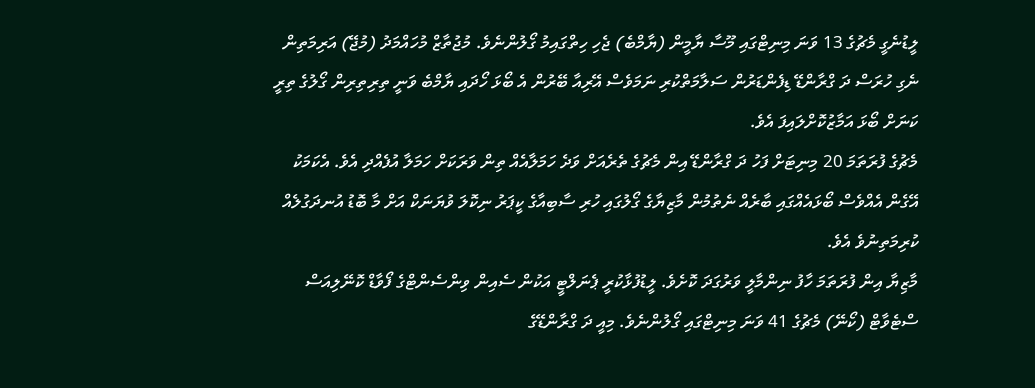ލީޑުނެގީ މެޗުގެ 13 ވަނަ މިނިޓްގައި މޫސާ ޔާމީން (ޔާމްބެ) ޖެހި ހިތްގައިމު ގޯލުންނެވެ. މުޖުތާޒް މުހައްމަދު (މުޖޭ) އަރިމަތިން ނެގި ހުރަސް ދަ ގްރާންޑޭ ޑިފެންޑަރުން ސަލާމަތްކުރި ނަމަވެސް އޭރިއާ ބޭރުން އެ ބޯޅަ ހޯދައި ޔާމްބެ ވަނީ ތިރިތިރިން ގޯލުގެ ތިރީ ކަނަށް ބޯޅަ އަމާޒުކޮށްލައިފަ އެވެ.
މެޗުގެ ފުރަތަމަ 20 މިނިޓަށް ފަހު ދަ ގްރާންޑޭ އިން މެޗުގެ ތެރެއަށް ވަދެ ހަމަލާއެއް ތިން ވަރަކަށް ހަމަލާ އުފެއްދި އެވެ. އެކަމަކު އޭގެން އެއްވެސް ބޯޅައެއްގައި ބާރެއް ނެތުމުން މާޒިޔާގެ ގޯލުގައި ހުރި ސާބިއާގެ ކީޕަރު ނިކޮލަ ވުޔަނަކް އަށް މާ ބޮޑު އުނދަގުލެއް ކުރިމަތިނުވެ އެވެ.
މާޒިޔާ އިން ފުރަތަމަ ހާފު ނިންމާލީ ވަރުގަދަ ކޮށެވެ. ލީޑުފުޅާކުރީ ޕެނަލްޓީ އަކުން ސެއިން ވިންސެންޓްގެ ފޯވާޑް ކޮނޭލިއަސް ސްޓެވާޓް (ކޯނޭ) މެޗުގެ 41 ވަނަ މިނިޓްގައި ގޯލުންނެވެ. މިއީ ދަ ގްރާންޑޭގެ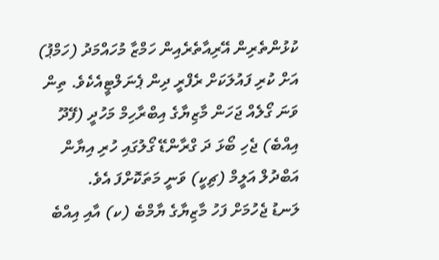ކުޅުންތެރިން އޭރިއާތެރެއިން ހަމްޒާ މުހައްމަދު (ހަމްޕު) އަށް ކުރި ފައުލަކަށް ރެފްރީ ދިން ޕެނަލްޓީއެކެވެ. ތިން ވަނަ ގޯލެއް ޖަހަން މާޒިޔާގެ އިބްރާހިމް މަހުދީ (ފޭދޫ އިއްބެ) ޖެހި ބޯޅަ ދަ ގްރާންޑޭ ގޯލުގައި ހުރި އިޔާން އަބްދުލް އަލީމް (ޗިކީ) ވަނީ މަތަކޮށްފަ އެވެ.
ލަނޑު ޖެހުމަށް ފަހު މާޒިޔާގެ ޔާމްބެ (ކ) އާއި އިއްބެ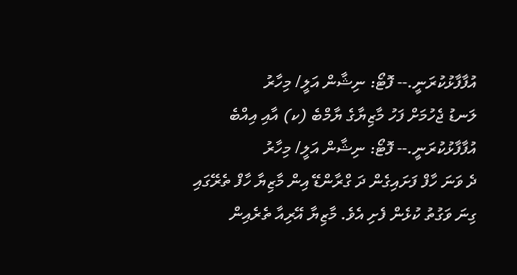އުފާފާޅުކުރަނީ.-- ފޮޓޯ: ނިޝާން އަލީ/ މިހާރު
ލަނޑު ޖެހުމަށް ފަހު މާޒިޔާގެ ޔާމްބެ (ކ) އާއި އިއްބެ އުފާފާޅުކުރަނީ.-- ފޮޓޯ: ނިޝާން އަލީ/ މިހާރު
ދެ ވަނަ ހާފް ފަށައިގެން ދަ ގްރާންޑޭ އިން މާޒިޔާ ހާފް ތެރޭގައި ގިނަ ވަގުތު ކުޅެން ފެށި އެވެ. މާޒިޔާ އޭރިއާ ތެރެއިން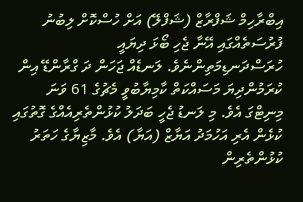އިބްރާހިމް ޝަފްރާޒް (ޝަފްލޭ) އަށް ހުސްކޮށް ލިބުނު ފުރުސަތެއްގައި އޭނާ ޖެހި ބޯޅަ ދިޔައީ ހުރަސްދަނޑިމަތިންނެވެ. ލަނޑެއް ޖަހަން ދަ ގްރާންޑޭ އިން ކުރަމުންދިޔަ މަސައްކަތް ކާމިޔާބުވީ މެޗުގެ 61 ވަނަ މިނިޓްގަ އެވެ. މި ލަނޑު ޖެހީ ބަދަލު ކުޅުންތެރިއެއްގެ ގޮތުގައި ކުޅެން އެރި އަހުމަދު އަޔާޒް (އަޔާ) އެވެ. މާޒިޔާގެ ހަތަރު ކުޅުންތެރިން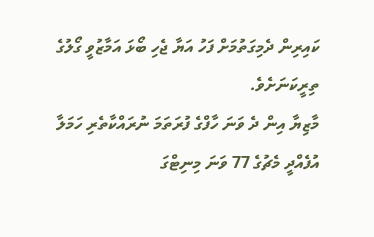ކައިރިން ދެމިގަތުމަށް ފަހު އަޔާ ޖެހި ބޯޅަ އަމާޒުވީ ގޯލުގެ ތިރީކަނަށެވެ.
މާޒިޔާ އިން ދެ ވަނަ ހާފްގެ ފުރަތަމަ ނުރައްކާތެރި ހަމަލާ އުފެއްދީ މެޗުގެ 77 ވަނަ މިނިޓްގަ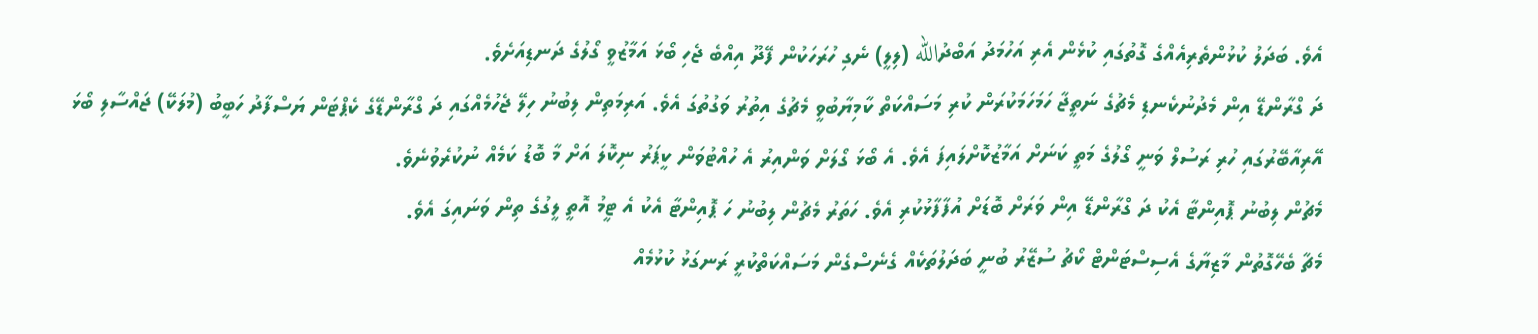އެވެ. ބަދަލު ކުޅުންތެރިއެއްގެ ގޮތުގައި ކުޅެން އެރި އަހުމަދު އަބްދުالله (ލިލީ) ނެގި ހުރަހަކުން ފޭދޫ އިއްބެ ޖެހި ބޯޅަ އަމާޒުވީ ގޯލުގެ ދަނޑިއަށެވެ.
ދަ ގްރާންޑޭ އިން މެދުނުކެނޑި މެޗުގެ ނަތީޖާ ހަމަހަމަކުރަން ކުރި މަސައްކަތް ކާމިޔާބުވީ މެޗުގެ އިތުރު ވަގުތުގަ އެވެ. އަރިމަތިން ލިބުނު ހިލޭ ޖެހުމެއްގައި ދަ ގްރާންޑޭގެ ކެޕްޓަން ޔަސްފާދު ހަބީބު (މުލަކޭ) ޖައްސާލި ބޯޅަ އޭރިއާބޭރުގައި ހުރި ރަސުލް ވަނީ ގޯލުގެ މަތީ ކަނަށް އަމާޒުކޮށްލައިފަ އެވެ. އެ ބޯޅަ ގޯލަށް ވަންއިރު އެ ހުއްޓުވަން ކީޕަރު ނިކޮލަ އަށް މާ ބޮޑު ކަމެއް ނުކުރެވުނެވެ.
މެޗުން ލިބުނު ޕޮއިންޓާ އެކު ދަ ގްރާންޑޭ އިން ވަރަށް ބޮޑަށް އުފާފާޅުކުރި އެވެ. ހަތަރު މެޗުން ލިބުނު ހަ ޕޮއިންޓާ އެކު އެ ޓީމު އޮތީ ލީގުގެ ތިން ވަނައިގަ އެވެ.
މެޗާ ބެހޭގޮތުން މާޒިޔާގެ އެސިސްޓަންޓް ކޯޗު ސުޒޭރު ބުނީ ބަދަލުތަކެއް ގެނެސްގެން މަސައްކަތްކުރީ ރަނގަޅު ކުޅުމެއް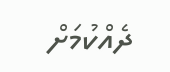ދެއްކުމަށް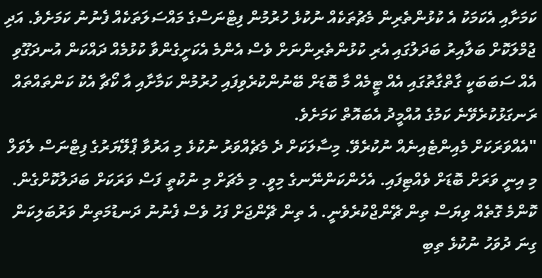ކަމަށާއި އެކަމަކު އެ ކުޅުންތެރިން މެޗުތަކެއް ނުކުޅެ ހުރުމުން ފިޓްނަސްގެ މައްސަލަތަކެއް ފެނުނު ކަމަށެވެ. އަދި ޖުމްލަކޮށް ބަލާއިރު ބަދަލުގައި އެރި ކުޅުންތެރިންނަށް ވެސް އެންމެ އެކަށީގެންވާ ކުޅުމެއް ދައްކަން އުނދަގޫވި އެއް ސަބަބަކީ ގާތްގާތުގައި އެއް ޓީމެއް މާ ބޮޑަށް ބޭނުންކުރެވިފައި ހުރުމުން ކަމާށާއި އާ ކޯޗާ އެކު ކަންތައްތައް ރަނގަޅުކުރެވޭނެ ކަމުގެ އުއްމީދު އެބައޮތް ކަމަށެވެ.
"އެއްވަރަކަށް މެއިންޓެއިނެއް ނުކުރެވޭ. މިސާލަކަށް ދެ މެޗެއްވަރު ނުކުޅެ މި އަރުވާ ޕްލޭޔަރުގެ ފިޓްނަސް ލެވަލް މި އިނީ ވަރަށް ބޮޑަށް ވެއްޓިފައި. އެހެންކަންނޭނގެ މިވީ. މި މެޗަށް މި ނުކުތީ ފަސް ވަރަކަށް ބަދަލުކޮށްގެން. ކޮންމެ ގޮތެއް ވިޔަސް ތިން ޗޭންޖްކުރެވެނީ. އެ ތިން ޗޭންޖަށް ފަހު ވެސް ފެނުނު ދަނޑުމަތިން ވަރުބަލިކަން ގިނަ ދުވަހު ނުކުޅެ ތިބި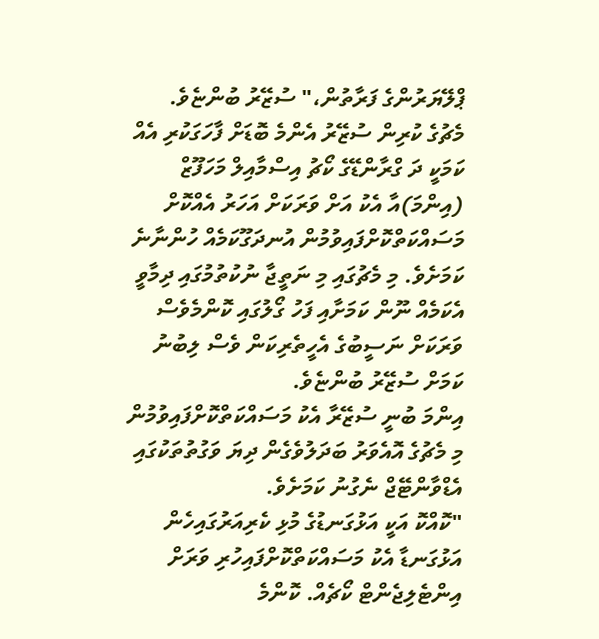ޕްލޭޔަރުންގެ ފަރާތުން،" ސުޒޭރު ބުންޏެވެ.
މެޗުގެ ކުރިން ސުޒޭރު އެންމެ ބޮޑަށް ފާހަގަކުރި އެއް ކަމަކީ ދަ ގްރާންޑޭގެ ކޯޗު އިސްމާއިލް މަހަފޫޒް (އިންމަ)އާ އެކު އަށް ވަރަކަށް އަހަރު އެއްކޮށް މަސައްކަތްކޮށްފައިވުމުން އުނދަގޫކަމެއް ހުންނާނެ ކަމަށެވެ. މި މެޗުގައި މި ނަތީޖާ ނުކުތުމުގައި ދިމާވީ އެކަމެއް ނޫން ކަމަށާއި ފަހު ގޯލުގައި ކޮންމެވެސް ވަރަކަށް ނަސީބުގެ އެހީތެރިކަން ވެސް ލިބުނު ކަމަށް ސުޒޭރު ބުންޏެވެ.
އިންމަ ބުނީ ސުޒޭރާ އެކު މަސައްކަތްކޮށްފައިވުމުން މި މެޗުގެ އޮއެވަރު ބަދަލުވެގެން ދިޔަ ވަގުތުތަކުގައި އެޑްވާންޓޭޖް ނެގުނު ކަމަށެވެ.
"ކޮއްކޮ އަކީ އަޅުގަނޑުގެ މުޅި ކެރިއަރުގައިހެން އަޅުގަނޑާ އެކު މަސައްކަތްކޮށްފައިހުރި ވަރަށް އިންޓެލިޖެންޓް ކޯޗެއް. ކޮންމެ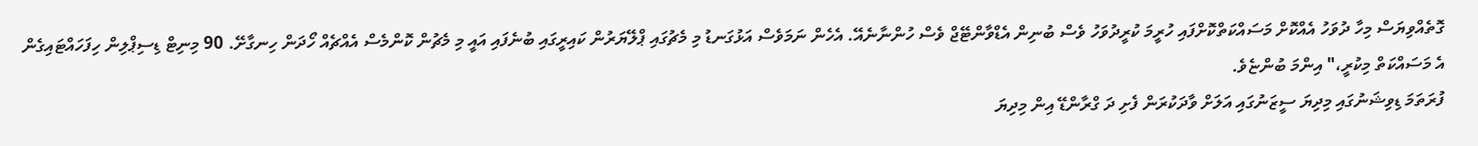ގޮތެއްވިޔަސް މިހާ ދުވަހު އެއްކޮށް މަސައްކަތްކޮށްފައި ހުރީމަ ކުރީދުވަހު ވެސް ބުނިން އެޑްވާންޓޭޖް ވެސް ހުންނާނެއޭ. އެހެން ނަމަވެސް އަޅުގަނޑު މި މެޗުގައި ޕްލޭޔަރުން ކައިރީގައި ބުނެފައި އައީ މި މެޗުން ކޮންމެސް އެއްޗެއް ހޯދަން ހިނގާށޭ. 90 މިނިޓް ޑިސިޕްލިން ހިފަހައްޓައިގެން އެ މަސައްކަތް މިކުރީ،" އިންމަ ބުންޏެވެ.
ފުރަތަމަ ޑިވިޝަނުގައި މިދިޔަ ސީޒަނުގައި އަލަށް ވާދަކުރަން ފެށި ދަ ގްރާންޑޭ އިން މިދިޔަ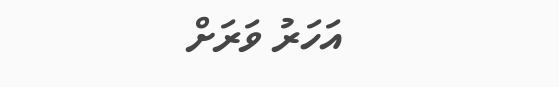އަހަރު ވަރަށް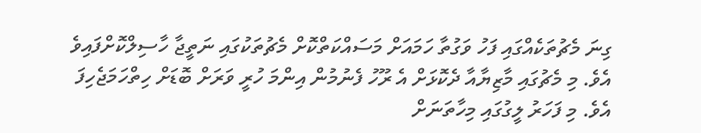ގިނަ މެޗުތަކެއްގައި ފަހު ވަގުތާ ހަމައަށް މަސައްކަތްކޮށް މެޗުތަކުގައި ނަތީޖާ ހާސިލްކޮށްފައިވެ އެވެ. މި މެޗުގައި މާޒިޔާއާ ދެކޮޅަށް އެ ރޫހު ފެނުމުން އިންމަ ހުރީ ވަރަށް ބޮޑަށް ހިތްހަމަޖެހިފަ އެވެ. މި ފަހަރު ލީގުގައި މިހާތަނަށް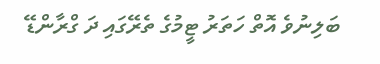ބަލިނުވެ އޮތް ހަތަރު ޓީމުގެ ތެރޭގައި ދަ ގްރާންޑޭ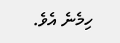ހިމެނެ އެވެ.